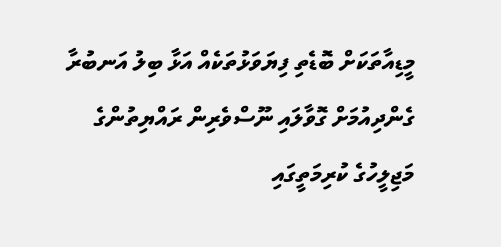މީޑިއާތަކަށް ބޮޑެތި ފިޔަވަޅުތަކެއް އަޅާ ބިލު އަނބުރާ ގެންދިއުމަށް ގޮވާލައި ނޫސްވެރިން ރައްޔިތުންގެ މަޖިލީހުގެ ކުރިމަތީގައި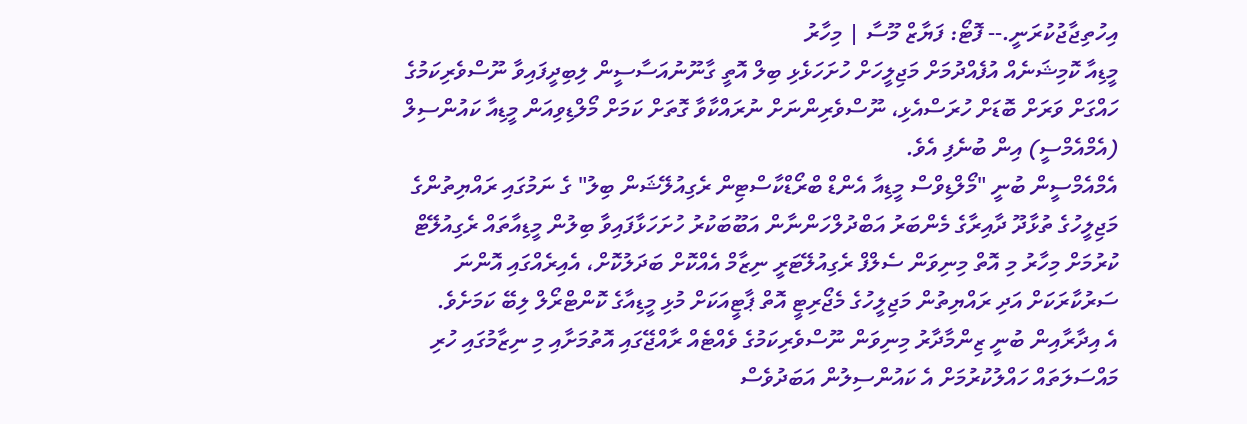އިހުތިޖާޖުކުރަނީ.-- ފޮޓޯ: ފަޔާޒް މޫސާ | މިހާރު
މީޑިއާ ކޮމިޝަނެއް އުފެއްދުމަށް މަޖިލީހަށް ހުށަހަޅެޅި ބިލް އޮތީ ގާނޫނުއަސާސީން ލިބިދީފައިވާ ނޫސްވެރިކަމުގެ ހައްގަށް ވަރަށް ބޮޑަށް ހުރަސްއެޅި، ނޫސްވެރިންނަށް ނުރައްކާވާ ގޮތަށް ކަމަށް މޯލްޑިވިއަން މީޑިއާ ކައުންސިލް (އެމްއެމްސީ) އިން ބުނެފި އެވެ.
އެމްއެމްސީން ބުނީ "މޯލްޑިވްސް މީޑިއާ އެންޑް ބްރޯޑްކާސްޓިން ރެގިއުލޭޝަން ބިލު" ގެ ނަމުގައި ރައްޔިތުންގެ މަޖިލީހުގެ ތުޅާދޫ ދާއިރާގެ މެންބަރު އަބްދުލްހަންނާން އަބޫބަކުރު ހުށަހަޅާފައިވާ ބިލުން މީޑިއާތައް ރެގިއުލޭޓް ކުރުމަށް މިހާރު މި އޮތް މިނިވަން ސެލްފް ރެގިއުލޭޓަރީ ނިޒާމް އެއްކޮށް ބަދަލުކޮށް، އެއިރެއްގައި އޮންނަ ސަރުކާރަކަށް އަދި ރައްޔިތުން މަޖިލީހުގެ މެޖޯރިޓީ އޮތް ޕާޓީއަކަށް މުޅި މީޑިއާގެ ކޮންޓްރޯލް ލިބޭ ކަމަށެވެ.
އެ އިދާރާއިން ބުނީ ޒިންމާދާރު މިނިވަން ނޫސްވެރިކަމުގެ ވެއްޓެއް ރާއްޖޭގައި އޮތުމަށާއި މި ނިޒާމުގައި ހުރި މައްސަލަތައް ހައްލުކުރުމަށް އެ ކައުންސިލުން އަބަދުވެސް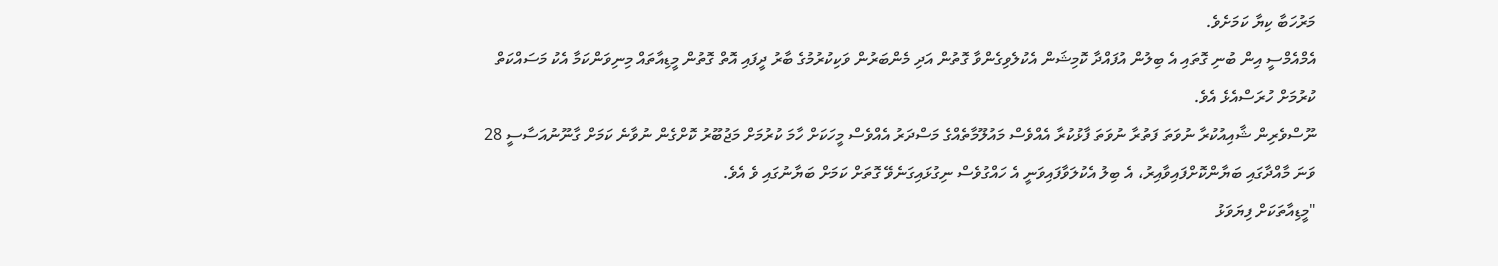މަރުހަބާ ކިޔާ ކަމަށެވެ.
އެމްއެމްސީ އިން ބުނި ގޮތައި އެ ބިލުން އުފައްދާ ކޮމިޝަން އެކުލެވިގެންވާ ގޮތުން އަދި މެންބަރުން ވަކިކުރުމުގެ ބާރު ދީފައި އޮތް ގޮތުން މީޑިއާތައް މިނިވަންކަމާ އެކު މަސައްކަތް ކުރުމަށް ހުރަސްއެޅެ އެވެ.
ނޫސްވެރިން ޝާއިއުކުރާ ނުވަތަ ފަތުރާ ނުވަތަ ފާޅުކުރާ އެއްވެސް މައުލޫމާތެއްގެ މަސްދަރު އެއްވެސް މީހަކަށް ހާމަ ކުރުމަށް މަޖުބޫރު ކޮށްގެން ނުވާނެ ކަމަށް ގާނޫނުއަސާސީ 28 ވަނަ މާއްދާގައި ބަޔާންކޮށްފައިވާއިރު، އެ ބިލު އެކުލަވާފައިވަނީ އެ ހައްގުވެސް ނިގުޅައިގަނެވޭ ގޮތަށް ކަމަށް ބަޔާނުގައި ވެ އެވެ.
"މީޑިއާތަކަށް ފިޔަވަޅު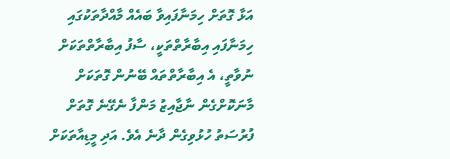އަޅާ ގޮތަށް ހިމަނާފައިވާ ބައެއް މާއްދާތަކުގައި ހިމަނާފައި އިބާރާތްތަކީ، ސާފު އިބާރާތްތަކަށް ނުވާތީ، އެ އިބާރާތްތައް ބޭނުން ގޮތަކަށް މާނަކޮށްގެން ނާޖާއިޒު މަންފާ ނެގޭނެ ގޮތަށް ފުރުސަތު ހުޅުވިގެން ދާނެ އެވެ. އަދި މީޑިއާތަކަށް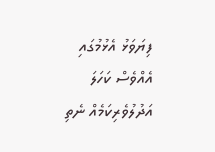ފިޔަވަޅު އެޅުމުގައި އެއްވެސް ކަހަލަ އަދުލުވެރިކަމެއް ނެތި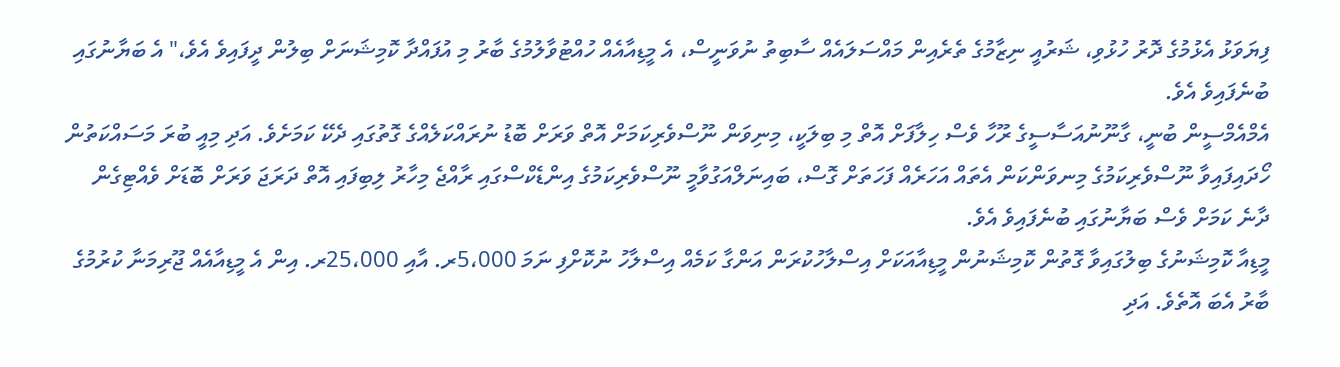ފިޔަވަޅު އެޅުމުގެ ދޮރު ހުޅުވި، ޝަރުއީ ނިޒާމުގެ ތެރެއިން މައްސަލައެއް ސާބިތު ނުވަނީސް، އެ މީޑިއާއެއް ހުއްޓުވާލުމުގެ ބާރު މި އުފައްދާ ކޮމިޝަނަށް ބިލުން ދީފައިވެ އެވެ،" އެ ބަޔާނުގައި ބުނެފައިވެ އެވެ.
އެމްއެމްސީން ބުނީ، ގާނޫނުއަސާސީގެ ރޫހާ ވެސް ހިލާފަށް އޮތް މި ބިލަކީ، މިނިވަން ނޫސްވެރިކަމަށް އޮތް ވަރަށް ބޮޑު ނުރައްކަލެއްގެ ގޮތުގައި ދެކޭ ކަމަށެވެ. އަދި މިއީ ބުރަ މަސައްކަތުން ހޯދައިފައިވާ ނޫސްވެރިކަމުގެ މިނވަންކަން އެތައް އަހަރެއް ފަހަތަށް ގޮސް، ބައިނަލްއަގުވާމީ ނޫސްވެރިކަމުގެ އިންޑެކްސްގައި ރާއްޖެ މިހާރު ލިބިފައި އޮތް ދަރަޖަ ވަރަށް ބޮޑަށް ވެއްޓިގެން ދާނެ ކަމަށް ވެސް ބަޔާނުގައި ބުނެފައިވެ އެވެ.
މީޑިއާ ކޮމިޝަނުގެ ބިލުގައިވާ ގޮތުން ކޮމިޝަނުން މީޑިއާއަކަށް އިސްލާހުކުރަން އަންގާ ކަމެއް އިސްލާހު ނުކޮށްފި ނަމަ 5،000ރ. އާއި 25،000ރ. އިން އެ މީޑިއާއެއް ޖޫރިމަނާ ކުރުމުގެ ބާރު އެބަ އޮތެވެ. އަދި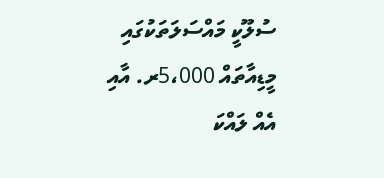ސުލޫކީ މައްސަލަތަކުގައި މީޑިއާތައް 5،000ރ. އާއި އެއް ލައްކަ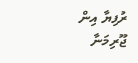ރުފިޔާ އިން ޖޫރިމަނާ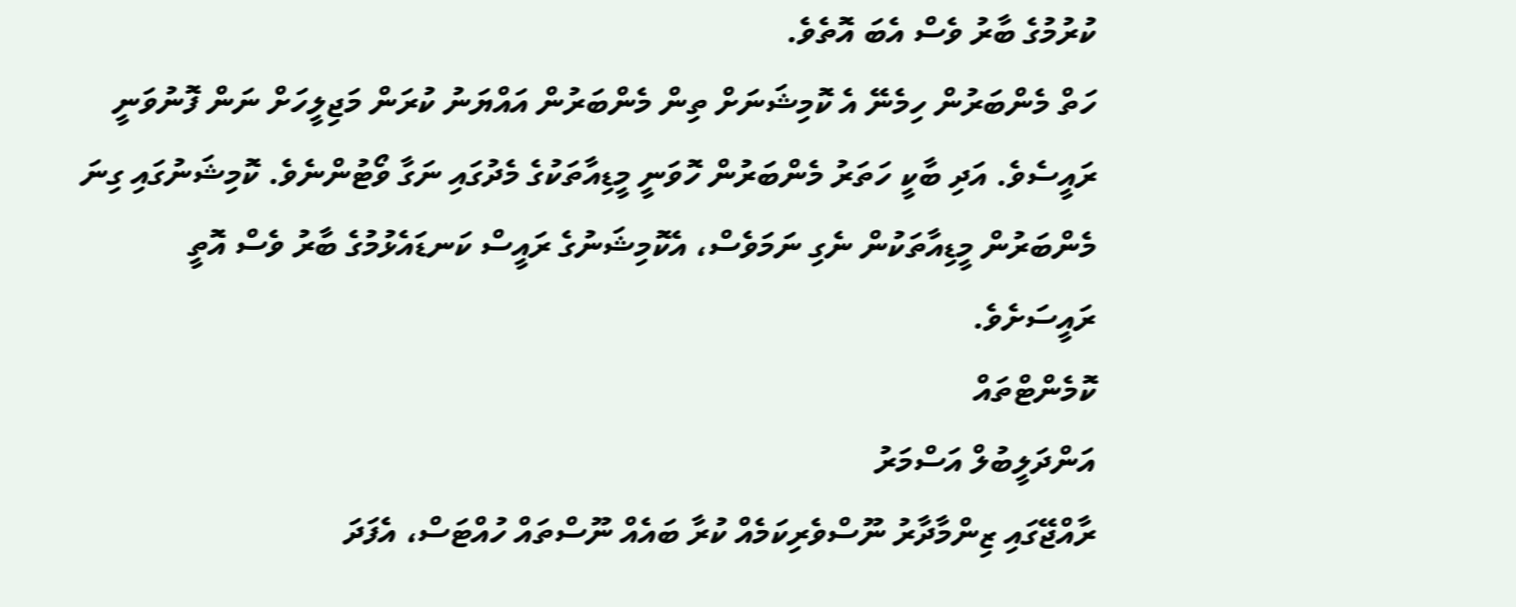ކުރުމުގެ ބާރު ވެސް އެބަ އޮތެވެ.
ހަތް މެންބަރުން ހިމެނޭ އެ ކޮމިޝަނަށް ތިން މެންބަރުން އައްޔަނު ކުރަން މަޖިލީހަށް ނަން ފޮނުވަނީ ރައީސެވެ. އަދި ބާކީ ހަތަރު މެންބަރުން ހޮވަނީ މީޑިއާތަކުގެ މެދުގައި ނަގާ ވޯޓުންނެވެ. ކޮމިޝަނުގައި ގިނަ މެންބަރުން މީޑިއާތަކުން ނެގި ނަމަވެސް، އެކޮމިޝަނުގެ ރައީސް ކަނޑައެޅުމުގެ ބާރު ވެސް އޮތީ ރައީސަށެވެ.
ކޮމެންޓްތައް
އަންދަލީބުލް އަސްމަރު
ރާއްޖޭގައި ޒިންމާދާރު ނޫސްވެރިކަމެއް ކުރާ ބައެއް ނޫސްތައް ހުއްޓަސް، އެފަދަ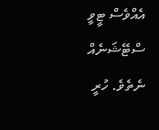އެއްވެސް ޓީވީ ސްޓޭޝަނެއް ނެތެވެ. ހުރީ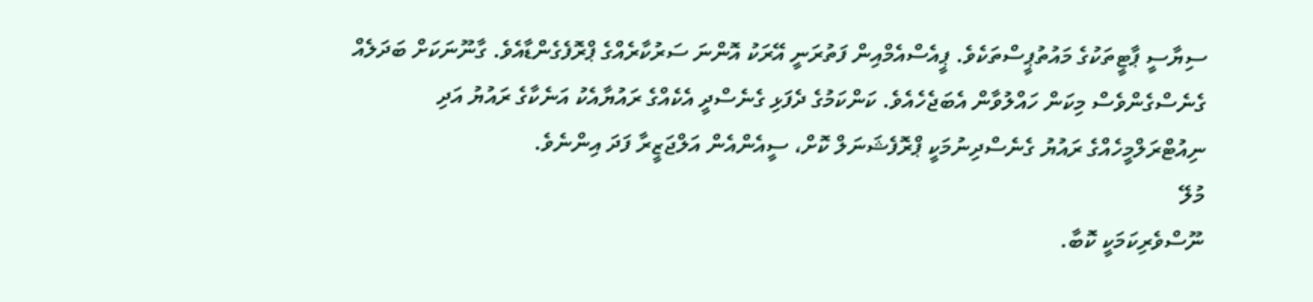ސިޔާސީ ޕާޓީތަކުގެ މައުތުޕީސްތަކެވެ. ޕީއެސްއެމްއިން ފަތުރަނީ އޭރަކު އޮންނަ ސަރުކާރެއްގެ ޕްރޮފެގެންޑާއެވެ. ގާނޫނަކަށް ބަދަލެއް ގެނެސްގެންވެސް މިކަން ހައްލުވާން އެބަޖެހެއެވެ. ކަންކަމުގެ ދެފަޅި ގެނެސްދީ އެކެއްގެ ރައުޔާއެކު އަނެކާގެ ރައުޔު އަދި ނިއުޓްރަލްމީހެއްގެ ރައުޔު ގެނެސްދިނުމަކީ ޕްރޮފެޝަނަލް ކޮށް، ސީއެންއެން އަލްޖަޒީރާ ފަދަ އިންނެވެ.
މުލޭ
ނޫސްވެރިކަމަކީ ކޮބާ.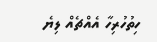ހިތުހުރިހާ އެއްޗެއް ލިޔެ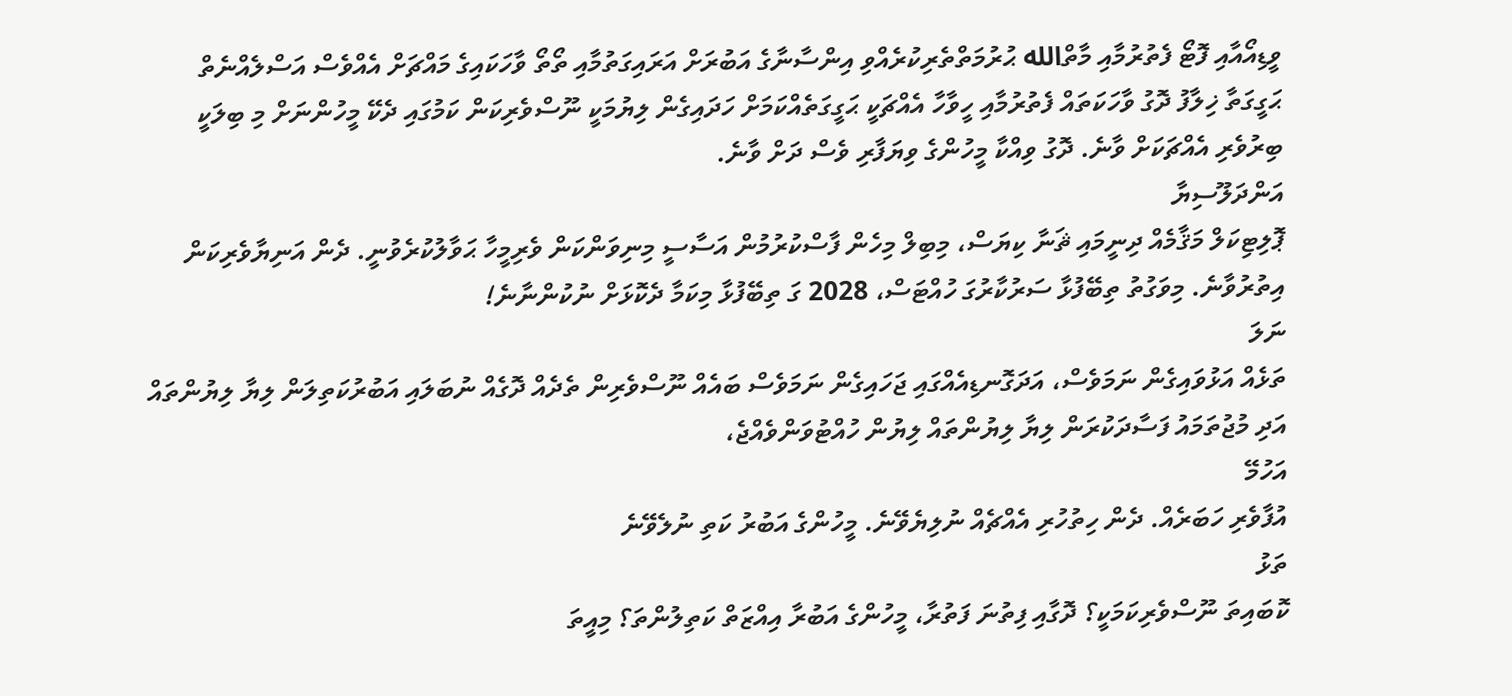ވީޑިއޯއާއި ފޮޓޯ ފެތުރުމާއި މާތްالله ޙުރުމަތްތެރިކުރެއްވި އިންސާނާގެ އަބުރަށް އަރައިގަތުމާއި ތޯތޯ ވާހަކައިގެ މައްޗަށް އެއްވެސް އަސްލެއްނެތް ޙަގީގަތާ ޚިލާފު ދޮގު ވާހަކަތައް ފެތުރުމާއި ހީވާހާ އެއްޗަކީ ޙަގީގަތެއްކަމަށް ހަދައިގެން ލިޔުމަކީ ނޫސްވެރިކަން ކަމުގައި ދެކޭ މީހުންނަށް މި ބިލަކީ ބިރުވެރި އެއްޗަކަށް ވާނެ. ދޮގު ވިއްކާ މީހުންގެ ވިޔަފާރި ވެސް ދަށް ވާނެ.
އަންދަލޫސިޔާ
ޕޮލިޓިކަލް މަޤާމެއް ދިނީމައި ޘަނާ ކިޔަސް، މިބިލް މިހެން ފާސްކުރުމުން އަސާސީ މިނިވަންކަން ވެރިމީހާ ޙަވާލުކުރެވުނީ. ދެން އަނިޔާވެރިކަން އިތުރުވާނެ. މިވަގުތު ތިބޭފުޅާ ސަރުކާރުގަ ހުއްޓަސް، 2028 ގަ ތިބޭފުޅާ މިކަމާ ދެކޮޅަށް ނުކުންނާނެ!
ނަލަ
ތަޅެއް އަޅުވައިގެން ނަމަވެސް، އަދަގޮނޑިއެއްގައި ޖަހައިގެން ނަމަވެސް ބައެއް ނޫސްވެރިން ތެދެއް ދޮގެއް ނުބަލައި އަބުރުކަތިލަން ލިޔާ ލިޔުންތައް އަދި މުޖުތަމައު ފަސާދަކުރަން ލިޔާ ލިޔުންތައް ލިޔުން ހުއްޓުވަންވެއްޖެ،
އަހުމޭ
އުފާވެރި ހަބަރެއް. ދެން ހިތުހުރި އެއްޗެއް ނުލިޔެވޭނެ. މީހުންގެ އަބުރު ކަތި ނުލެވޭނެ
ތަޅު
ކޮބައިތަ ނޫސްވެރިކަމަކީ؟ ދޮގާއި ފިތުނަ ފަތުރާ، މީހުންގެ އަބުރާ އިއްޒަތް ކަތިލުންތަ؟ މިއީތަ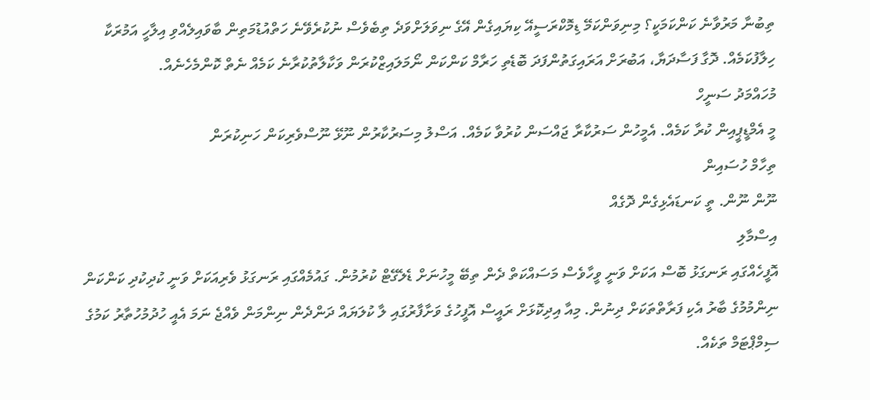ތިބުނާ މަރުވާނެ ކަންކަމަކީ؟ މިނިވަންކަމޭ ޑިމޮކްރަސީއޭ ކިޔައިގެން އޭގެ ނިވަލަށްވަދެ ތިބެވެސް ނުކުރެވޭނެ ހަތްއުޑުމަތިން ބާވައިލެއްވި އިލާހީ އަމުރަކާ ހިލާފުކަމެއް. ދޮގާ ފަސާދަޔާ، އަބުރަށް އަރައިގަތުންފަދަ ބޮޑެތި ހަރާމް ކަންކަން ނޯމަލައިޒްކުރަން ވަކާލާތުކުރާނެ ކަމެއް ނެތް ކޮންމެހެނެއް.
މުހައްމަދު ސަނީހް
މީ އެމްޑީޕީއިން ކުރާ ކަމެއް. އެމީހުން ސަރުކާރާ ޖައްސަން ކުރުވާ ކަމެއް. އަސްލު މިސަރުކާރުން ނޫޅޭ ނޫސްވެރިކަން ހަނިކުރަން
ތިހާމް ހުސައިން
ނޫން ނޫން. ތީ ކަނޑައެޅިގެން ދޮގެއް
އިސްމާލި
އޮފީހެއްގައި ރަނގަޅު ބޮސް އަކަށް ވަނީ ވީހާވެސް މަސައްކަތް ދެން ތިބޭ މީހުނަށް ޑެލެގޭޓް ކުރުމުން. ގައުމެއްގައި ރަނގަޅު ވެރިއަކަށް ވަނީ ކުދިކުދި ކަންކަން ނިންމުމުގެ ބާރު އެކި ފަރާތްތަކަށް ދިނުން. މިއާ އިދިކޮޅަށް ރައީސް އޮފީހުގެ ވަށާފާރުގައި ލާ ކުލަޔައް ދަންދެން ނިންމަން ވެއްޖެ ނަމަ އެއީ ހުދުމުހުތާރު ކަމުގެ ސިމްޕްޓަމް ތަކެއް.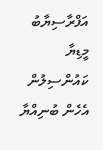އަފްރާސިޔާބު
މީޑިޔާ ކައުންސިލުން އެހެން ބުނިއްޔާ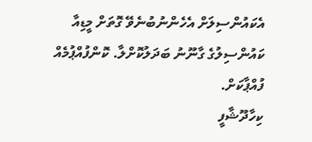އެކައުންސިލަށް އެހެންނުބުނެވޭ ގޮތަށް މީޑިއާ ކައުންސިލުގެ ގާނޫނު ބަދަލުކޮށްލާ. ކޮންފުއްޕުމެއް ފުއްޕާކަށް.
ކިހާދޫޝާފީ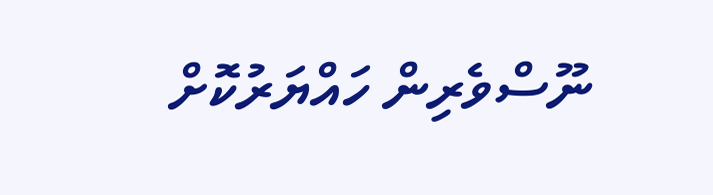ނޫސްވެރިން ހައްޔަރުކޮށް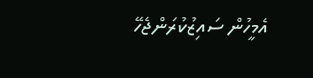އެމީހުން ސައިޒުކުރަންޖެހޭ